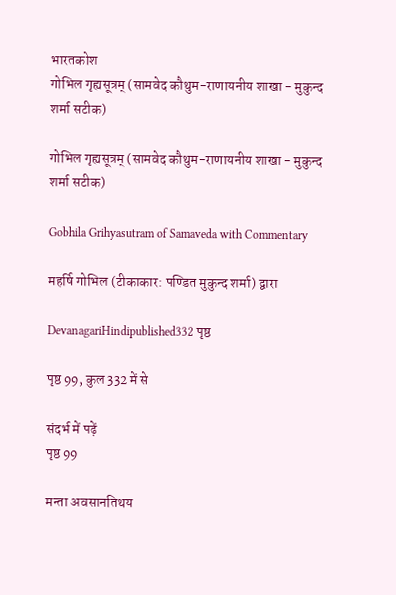भारतकोश
गोभिल गृह्यसूत्रम् (सामवेद कौथुम-राणायनीय शाखा - मुकुन्द शर्मा सटीक)

गोभिल गृह्यसूत्रम् (सामवेद कौथुम-राणायनीय शाखा - मुकुन्द शर्मा सटीक)

Gobhila Grihyasutram of Samaveda with Commentary

महर्षि गोभिल (टीकाकार: पण्डित मुकुन्द शर्मा) द्वारा

DevanagariHindipublished332 पृष्ठ

पृष्ठ 99, कुल 332 में से

संदर्भ में पढ़ें
पृष्ठ 99

मन्ता अवसानतिथय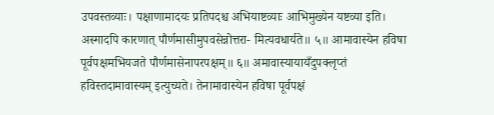उपवस्तव्याः। पक्षाणामादयः प्रतिपदश्च अभियाष्टव्याः आभिमुख्येन यष्टव्या इति। अस्मादपि कारणात् पौर्णमासीमुपवसेन्नोत्तरा- मित्यवधार्यते॥ ५॥ आमावास्येन हविषा पूर्वपक्षमभियजते पौर्णमासेनापरपक्षम्॥ ६॥ अमावास्यायायँदुपक्लृप्तं हविस्तदामावास्यम् इत्युच्यते। तेनामावास्येन हविषा पूर्वपक्षं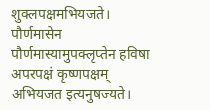शुक्लपक्षमभियजते। पौर्णमासेन पौर्णमास्यामुपक्लृप्तेन हविषा अपरपक्षं कृष्णपक्षम् अभियजत इत्यनुषज्यते।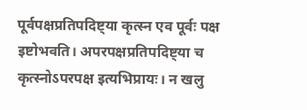पूर्वपक्षप्रतिपदिष्ट्या कृत्स्न एव पूर्वः पक्ष इष्टोभवति। अपरपक्षप्रतिपदिष्ट्या च कृत्स्नोऽपरपक्ष इत्यभिप्रायः। न खलु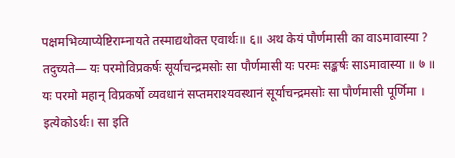पक्षमभिव्याप्येष्टिराम्नायते तस्माद्यथोक्त एवार्थः॥ ६॥ अथ केयं पौर्णमासी का वाऽमावास्या ? तदुच्यते— यः परमोविप्रकर्षः सूर्याचन्द्रमसोः सा पौर्णमासी यः परमः सङ्कर्षः साऽमावास्या ॥ ७ ॥ यः परमो महान् विप्रकर्षो व्यवधानं सप्तमराश्यवस्थानं सूर्याचन्द्रमसोः सा पौर्णमासी पूर्णिमा । इत्येकोऽर्थः। सा इति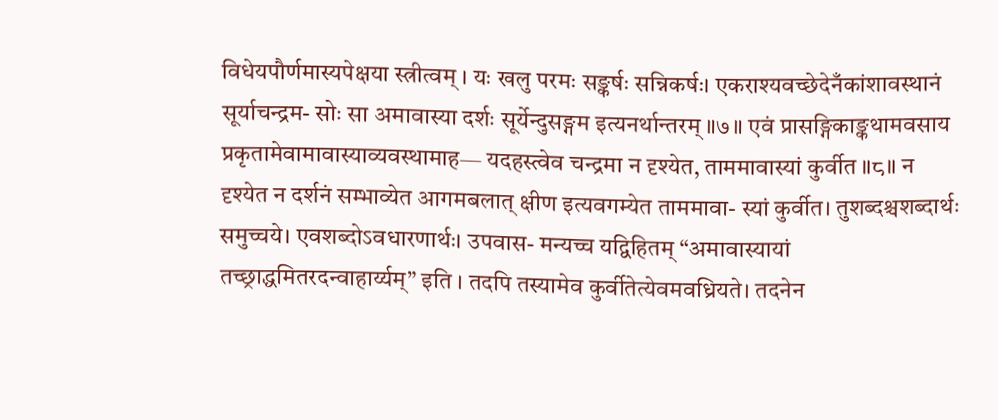विधेयपौर्णमास्यपेक्षया स्त्रीत्वम् । यः खलु परमः सङ्कर्षः सन्निकर्षः। एकराश्यवच्छेदेनँकांशावस्थानं सूर्याचन्द्रम- सोः सा अमावास्या दर्शः सूर्येन्दुसङ्गम इत्यनर्थान्तरम् ॥७॥ एवं प्रासङ्गिकाङ्कथामवसाय प्रकृतामेवामावास्याव्यवस्थामाह— यदहस्त्वेव चन्द्रमा न दृश्येत, ताममावास्यां कुर्वीत ॥८॥ न दृश्येत न दर्शनं सम्भाव्येत आगमबलात् क्षीण इत्यवगम्येत ताममावा- स्यां कुर्वीत। तुशब्दश्चशब्दार्थः समुच्चये। एवशब्दोऽवधारणार्थः। उपवास- मन्यच्च यद्विहितम् “अमावास्यायां तच्छ्राद्धमितरदन्वाहार्य्यम्” इति । तदपि तस्यामेव कुर्वीतेत्येवमवध्रियते। तदनेन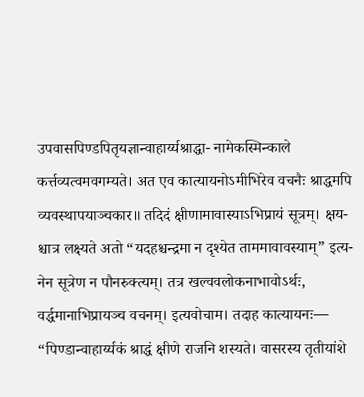उपवासपिण्डपितृयज्ञान्वाहार्य्यश्राद्धा- नामेकस्मिन्काले कर्त्तव्यत्वमवगम्यते। अत एव कात्यायनोऽमीभिरेव वचनैः श्राद्धमपि व्यवस्थापयाञ्चकार॥ तदिदं क्षीणामावास्याऽभिप्रायं सूत्रम्। क्षय- श्चात्र लक्ष्यते अतो “यदहश्चन्द्रमा न दृश्येत ताममावावस्याम्” इत्य- नेन सूत्रेण न पौनरुक्त्यम्। तत्र खल्ववलोकनाभावोऽर्थः, वर्द्धमानाभिप्रायञ्च वचनम्। इत्यवोचाम। तदाह कात्यायनः— “पिण्डान्वाहार्य्यकं श्राद्धं क्षीणे राजनि शस्यते। वासरस्य तृतीयांशे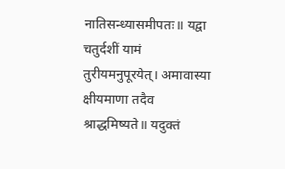नातिसन्ध्यासमीपतः॥ यद्वा चतुर्दशीं यामं तुरीयमनुपूरयेत्। अमावास्या क्षीयमाणा तदैव श्राद्धमिष्यते॥ यदुक्तं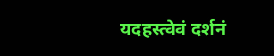यदहस्त्वेवं दर्शनं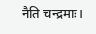नैति चन्द्रमाः।